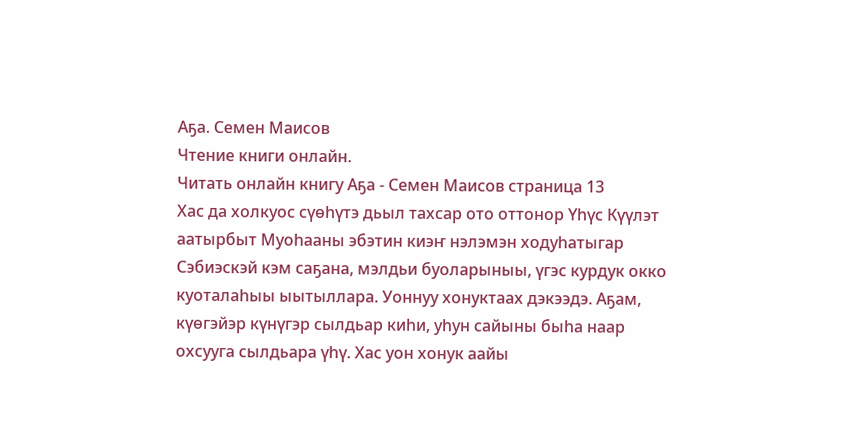Аҕа. Семен Маисов
Чтение книги онлайн.
Читать онлайн книгу Аҕа - Семен Маисов страница 13
Хас да холкуос сүөһүтэ дьыл тахсар ото оттонор Үһүс Күүлэт аатырбыт Муоһааны эбэтин киэҥ нэлэмэн ходуһатыгар Сэбиэскэй кэм саҕана, мэлдьи буоларыныы, үгэс курдук окко куоталаһыы ыытыллара. Уоннуу хонуктаах дэкээдэ. Аҕам, күөгэйэр күнүгэр сылдьар киһи, уһун сайыны быһа наар охсууга сылдьара үһү. Хас уон хонук аайы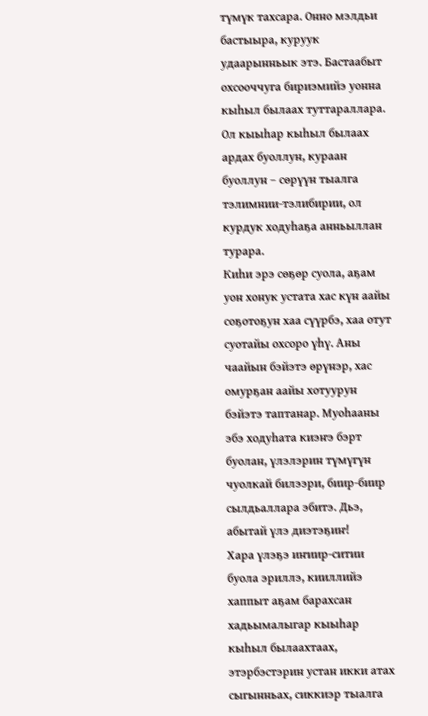түмүк тахсара. Онно мэлдьи бастыыра, куруук удаарынньык этэ. Бастаабыт охсооччуга бириэмийэ уонна кыһыл былаах туттараллара. Ол кыыһар кыһыл былаах ардах буоллун, кураан буоллун – сөрүүн тыалга тэлимнии-тэлибирии, ол курдук ходуһаҕа анньыллан турара.
Киһи эрэ сөҕөр суола, аҕам уон хонук устата хас күн аайы соҕотоҕун хаа сүүрбэ, хаа отут суотайы охсоро үһү. Аны чаайын бэйэтэ өрүнэр, хас омурҕан аайы хотуурун бэйэтэ таптанар. Муоһааны эбэ ходуһата киэҥэ бэрт буолан, үлэлэрин түмүгүн чуолкай билээри, биир-биир сылдьаллара эбитэ. Дьэ, абытай үлэ диэтэҕиҥ!
Хара үлэҕэ иҥиир-ситии буола эриллэ, кииллийэ хаппыт аҕам барахсан хадьымалыгар кыыһар кыһыл былаахтаах, этэрбэстэрин устан икки атах сыгынньах, сиккиэр тыалга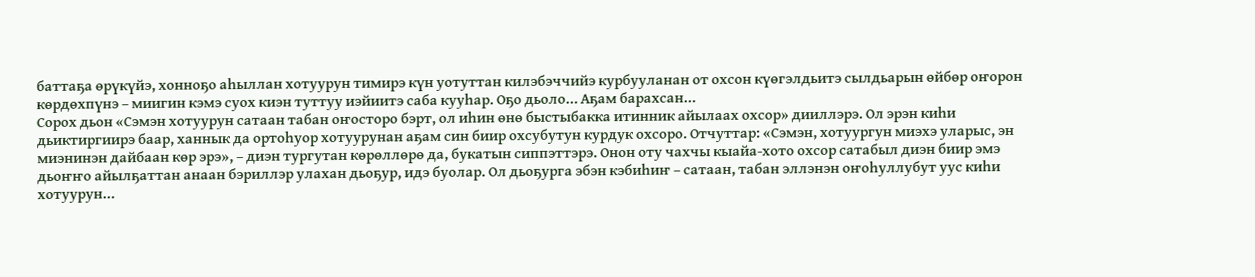баттаҕа өрүкүйэ, хонноҕо аһыллан хотуурун тимирэ күн уотуттан килэбэччийэ курбууланан от охсон күөгэлдьитэ сылдьарын өйбөр оҥорон көрдөхпүнэ – миигин кэмэ суох киэн туттуу иэйиитэ саба кууһар. Оҕо дьоло… Аҕам барахсан…
Сорох дьон «Сэмэн хотуурун сатаан табан оҥосторо бэрт, ол иһин өнө быстыбакка итинник айылаах охсор» дииллэрэ. Ол эрэн киһи дьиктиргиирэ баар, ханнык да ортоһуор хотуурунан аҕам син биир охсубутун курдук охсоро. Отчуттар: «Сэмэн, хотуургун миэхэ уларыс, эн миэнинэн дайбаан көр эрэ», – диэн тургутан көрөллөрө да, букатын сиппэттэрэ. Онон оту чахчы кыайа-хото охсор сатабыл диэн биир эмэ дьоҥҥо айылҕаттан анаан бэриллэр улахан дьоҕур, идэ буолар. Ол дьоҕурга эбэн кэбиһиҥ – сатаан, табан эллэнэн оҥоһуллубут уус киһи хотуурун…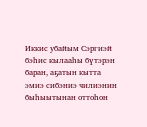Иккис убайым Сэргиэй бэһис кылааһы бүтэрэн баран, аҕатын кытта эмиэ сибэниэ чилиэнин быһыытынан оттоһон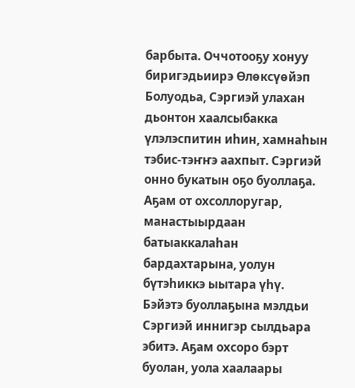барбыта. Оччотооҕу хонуу биригэдьиирэ Өлөксүөйэп Болуодьа, Сэргиэй улахан дьонтон хаалсыбакка үлэлэспитин иһин, хамнаһын тэбис-тэҥҥэ аахпыт. Сэргиэй онно букатын оҕо буоллаҕа. Аҕам от охсоллоругар, манастыырдаан батыаккалаһан бардахтарына, уолун бүтэһиккэ ыытара үһү. Бэйэтэ буоллаҕына мэлдьи Сэргиэй иннигэр сылдьара эбитэ. Аҕам охсоро бэрт буолан, уола хаалаары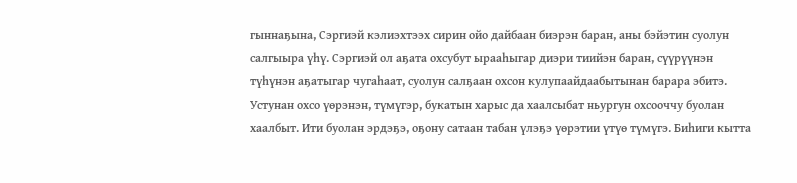гыннаҕына, Сэргиэй кэлиэхтээх сирин ойо дайбаан биэрэн баран, аны бэйэтин суолун салгыыра үһү. Сэргиэй ол аҕата охсубут ырааһыгар диэри тиийэн баран, сүүрүүнэн түһүнэн аҕатыгар чугаһаат, суолун салҕаан охсон кулупаайдаабытынан барара эбитэ. Устунан охсо үөрэнэн, түмүгэр, букатын харыс да хаалсыбат ньургун охсооччу буолан хаалбыт. Ити буолан эрдэҕэ, оҕону сатаан табан үлэҕэ үөрэтии үтүө түмүгэ. Биһиги кытта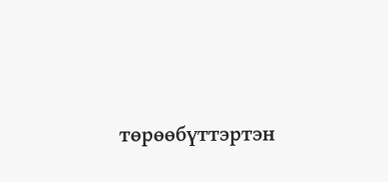төрөөбүттэртэн